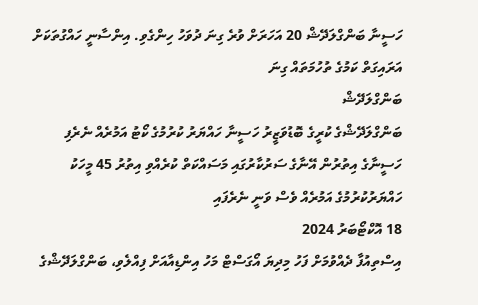ހަސީނާ ބަންގްލަދޭޝް 20 އަހަރަށް ވުރެ ގިނަ ދުވަހު ހިންގެވި. އިންސާނީ ހައްގުތަކަށް އަރައިގަތް ކަމުގެ ތުހުމަތައް ގިނަ
ބަންގްލަދޭޝް
ބަންގްލަދޭޝްގެ ކުރީގެ ބޮޑުވަޒީރު ހަސީނާ ހައްޔަރު ކުރުމުގެ ކޯޓު އަމުރެއް ނެރެފި
ހަސީނާގެ އިތުރުން އޭނާގެ ސަރުކާރުގައި މަސައްކަތް ކުރެއްވި އިތުރު 45 މީހަކު ހައްޔަރުކުރުމުގެ އަމުރެއް ވެސް ވަނީ ނެރެފައި
18 އޮކްޓޯބަރު 2024
އިސްތިއުފާ ދެއްވުމަށް ފަހު މިދިޔަ އޯގަސްޓް މަހު އިންޑިއާއަށް ފިއްލެވި، ބަންގްލަދޭޝްގެ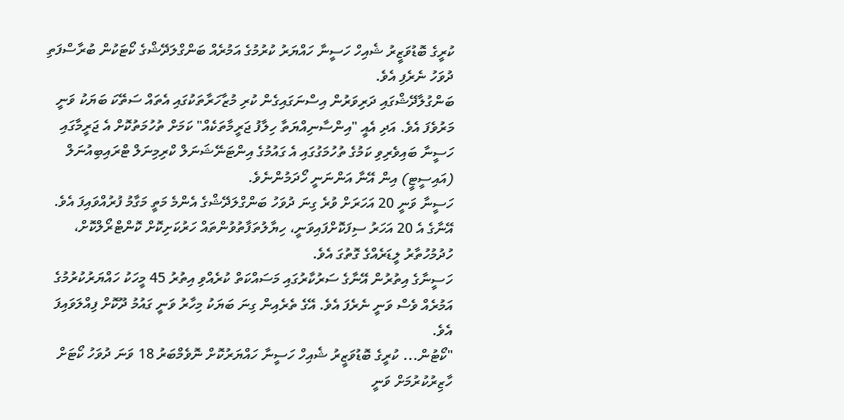ކުރީގެ ބޮޑުވަޒީރު ޝެއިހް ހަސީނާ ހައްޔަރު ކުރުމުގެ އަމުރެއް ބަންގްލަދޭޝްގެ ކޯޓަކުން ބުރާސްފަތި ދުވަހު ނެރެފި އެވެ.
ބަންގުލާދޭޝްގައި ދަރިވަރުން އިސްނަގައިގެން ކުރި މުޒާހަރާތަކުގައި އެތައް ސަތޭކަ ބަޔަކު ވަނީ މަރުވެފަ އެވެ. އަދި އެއީ "އިންސާނިއްޔަތާ ހިލާފު ޖަރީމާތަކެއް" ކަމަށް ތުހުމަތުކޮށް އެ ޖަރީމާގައި ހަސީނާ ބައިވެރިވި ކަމުގެ ތުހުމަގުގައި އެ ގައުމުގެ އިންޓަނޭޝަނަލް ކްރިމިނަލް ޓްރައިބިއުނަލް (އައިސީޓީ) އިން އޭނާ އަންނަނީ ހޯދަމުންނެވެ.
ހަސީނާ ވަނީ 20 އަހަރަށް ވުރެ ގިނަ ދުވަހު ބަންގްލަދޭޝްގެ އެންމެ މަތީ މަގާމު ފުރުއްވައިފަ އެވެ. އޭނާގެ އެ 20 އަހަރު ސިފަކޮށްފައިވަނީ، ހިޔާލުތަފާތުވުންތައް ހަރުކަށިކޮށް ކޮންޓްރޯލްކޮށް، ހުދުމުހުތާރު ލީޑަރެއްގެ ގޮތުގަ އެވެ.
ހަސީނާގެ އިތުރުން އޭނާގެ ސަރުކާރުގައި މަސައްކަތް ކުރެއްވި އިތުރު 45 މީހަކު ހައްޔަރުކުރުމުގެ އަމުރެއް ވެސް ވަނީ ނެރެފަ އެވެ. އޭގެ ތެރެއިން ގިނަ ބަޔަކު މިހާރު ވަނީ ގައުމު ދޫކޮށް ފިއްލަވައިފަ އެވެ.
"ކޯޓުން... ކުރީގެ ބޮޑުވަޒީރު ޝެއިހް ހަސީނާ ހައްޔަރުކޮށް ނޮވެމްބަރު 18 ވަނަ ދުވަހު ކޯޓަށް ހާޒިރުކުރުމަށް ވަނީ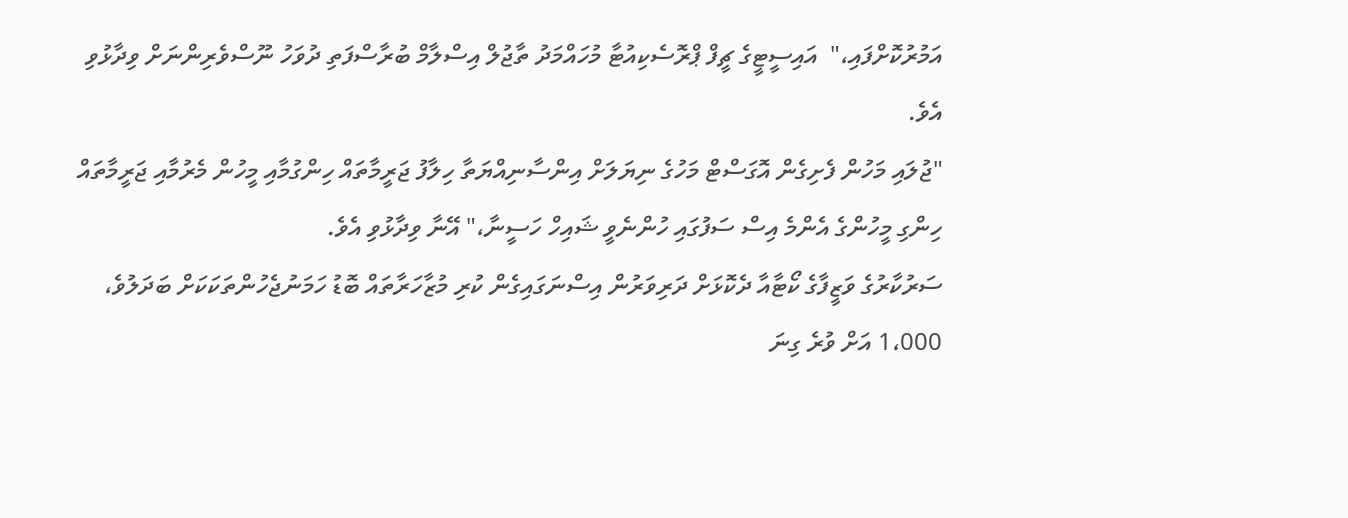އަމުރުކޮށްފައި،"  އައިސީޓީގެ ޗީފް ޕްރޮސެކިއުޓާ މުހައްމަދު ތާޖުލް އިސްލާމް ބުރާސްފަތި ދުވަހު ނޫސްވެރިންނަށް ވިދާޅުވި އެވެ.
"ޖުލައި މަހުން ފެށިގެން އޮގަސްޓް މަހުގެ ނިޔަލަށް އިންސާނިއްޔަތާ ހިލާފު ޖަރީމާތައް ހިންގުމާއި މީހުން މެރުމާއި ޖަރީމާތައް ހިންގި މީހުންގެ އެންމެ އިސް ސަފުގައި ހުންނެވީ ޝައިހް ހަސީނާ،" އޭނާ ވިދާޅުވި އެވެ.
ސަރުކާރުގެ ވަޒީފާގެ ކޯޓާއާ ދެކޮޅަށް ދަރިވަރުން އިސްނަގައިގެން ކުރި މުޒާހަރާތައް ބޮޑު ހަމަނުޖެހުންތަކަކަށް ބަދަލުވެ، 1،000 އަށް ވުރެ ގިނަ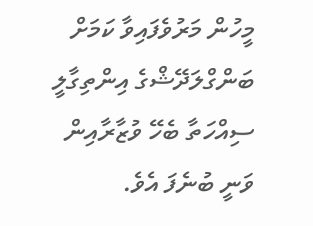މީހުން މަރުވެފައިވާ ކަމަށް ބަންގްލަދޭޝްގެ އިންތިގާލީ ސިއްހަތާ ބެހޭ ވުޒާރާއިން ވަނީ ބުނެފަ އެވެ.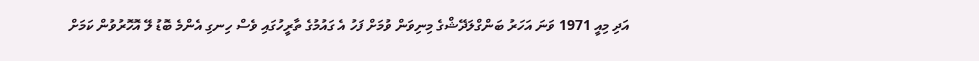އަދި މިއީ 1971 ވަނަ އަހަރު ބަންގްލަދޭޝްގެ މިނިވަން ވުމަށް ފަހު އެ ގައުމުގެ ތާރީހުގައި ވެސް ހިނގި އެންމެ ބޮޑު ލޭ އޮހޮރުވުން ކަމަށް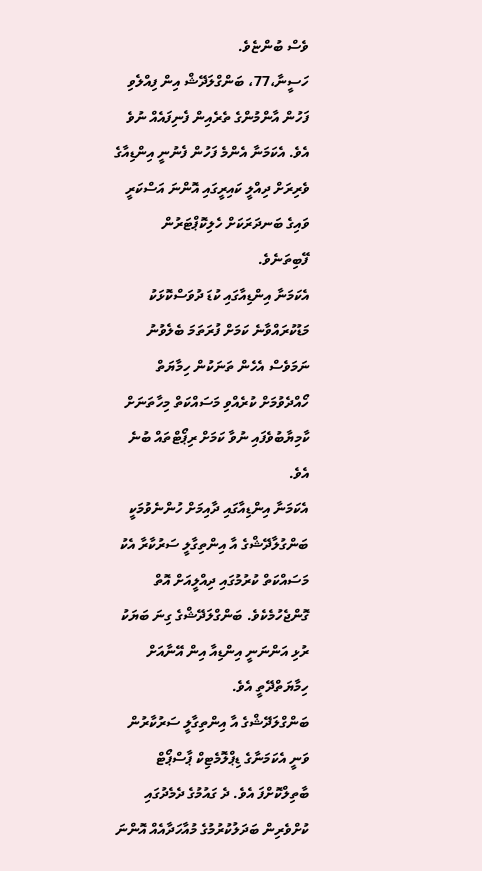ވެސް ބުންޏެވެ.
ހަސީނާ،77، ބަންގްލަދޭޝް އިން ފިއްލެވި ފަހުން އާންމުންގެ ތެރެއިން ފެނިފައެއް ނުވެ އެވެ. އެކަމަނާ އެންމެ ފަހުން ފެނުނީ އިންޑިއާގެ ވެރިރަށް ދިއްލީ ކައިރީގައި އޮންނަ އަސްކަރީ ވައިގެ ބަނދަރަކަށް ހެލިކޮޕްޓަރުން ފޭބިތަނެވެ.
އެކަމަނާ އިންޑިއާގައި ކުޑަ ދުވަސްކޮޅަކު މަޑުކުރައްވާނެ ކަމަށް ފުރަތަމަ ބެލެވުނު ނަމަވެސް އެހެން ތަނަކުން ހިމާޔަތް ހޯއްދެވުމަށް ކުރެއްވި މަސައްކަތް މިހާތަނަށް ކާމިޔާބުވެފައި ނުވާ ކަމަށް ރިޕޯޓްތައް ބުނެ އެވެ.
އެކަމަނާ އިންޑިއާގައި ދާއިމަށް ހުންނެވުމަކީ ބަންގުލާދޭޝްގެ އާ އިންތިގާލީ ސަރުކާރާ އެކު މަސައްކަތް ކުރުމުގައި ދިއްލީއަށް އޮތް ގޮންޖެހުމެކެވެ. ބަންގްލަދޭޝްގެ ގިނަ ބަޔަކު ރުޅި އަންނަނީ އިންޑިއާ އިން އޭނާއަށް ހިމާޔަތްދޭތީ އެވެ.
ބަންގްލަދޭޝްގެ އާ އިންތިގާލީ ސަރުކާރުން ވަނީ އެކަމަނާގެ ޑިޕްލޮމެޓިކް ޕާސްޕޯޓް ބާތިލްކޮށްފަ އެވެ. ދެ ގައުމުގެ ދެމެދުގައި ކުށްވެރިން ބަދަލުކުރުމުގެ މުއާހަދާއެއް އޮންނަ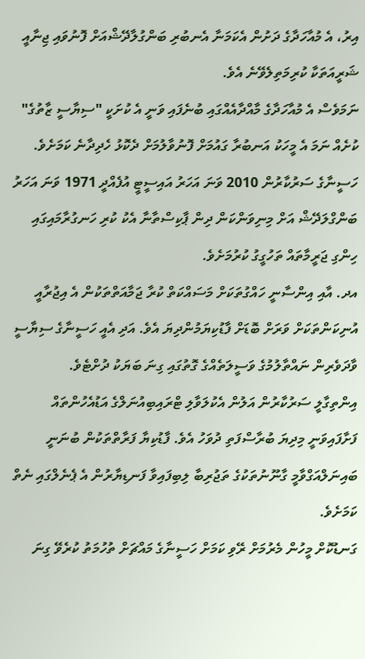އިރު، އެ މުއާހަދާގެ ދަށުން އެކަމަނާ އެނބުރި ބަންގުލާދޭޝްއަށް ފޮނުވައި ޖިނާއީ ޝަރީއަތަކާ ކުރިމަތިލެވޭނެ އެވެ.
ނަމަވެސް އެ މުއާހަދާގެ މާއްދާއެއްގައި ބުނެފައި ވަނީ އެ ކުށަކީ "ސިޔާސީ ޒާތުގެ" ކުށެއް ނަމަ އެ މީހަކު އަނބުރާ ގައުމަށް ފޮނުވާލުމަށް ދެކޮޅު ހެދިދާނެ ކަމަށެވެ.
ހަސީނާގެ ސަރުކާރުން 2010 ވަނަ އަހަރު އައިސީޓީ އުފެއްދީ 1971 ވަނަ އަހަރު ބަންގްލަދޭޝް އަށް މިނިވަންކަން ދިން ޕާކިސްތާނާ އެކު ކުރި ހަނގުރާމައިގައި ހިންގި ޖަރީމާތައް ތަހުގީގު ކުރުމަށެވެ.
އދ. އާއި އިންސާނީ ހައްގުތަކަށް މަސައްކަތް ކުރާ ޖަމާއަތްތަކުން އެ އިޖުރާއީ އުނިކަންތަކަށް ވަރަށް ބޮޑަށް ފާޑުކިޔަމުންދިޔަ އެވެ. އަދި އެއީ ހަސީނާގެ ސިޔާސީ ވާދަވެރިން ނައްތާލުމުގެ ވަސީލަތެއްގެ ގޮތުގައި ގިނަ ބަޔަކު ދުށްޓެވެ.
އިންތިގާލީ ސަރުކާރުން އަލުން އެކުލަވާލި ޓްރައިބިއުނަލްގެ އަޑުއެހުންތައް ފަށާފައިވަނީ މިދިޔަ ބުރާސްފަތި ދުވަހު އެވެ. ފާޑުކިޔާ ފަރާތްތަކުން ބުނަނީ ބައިނަލްއަގްވާމީ ގާނޫނުތަކުގެ ތަޖުރިބާ ލިބިފައިވާ ފަނޑިޔާރުން އެ ޕެނެލްގައި ނެތް ކަމަށެވެ.
ގަނޑުކޮށް މީހުން މެރުމަށް ރޭވި ކަމަށް ހަސީނާގެ މައްޗަށް ތުހުމަތު ކުރެވޭ ގިނަ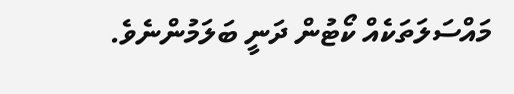މައްސަލަތަކެއް ކޯޓުން ދަނީ ބަލަމުންނެވެ.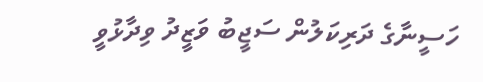ހަސީނާގެ ދަރިކަލުން ސަޖީބު ވަޒީދު ވިދާޅުވީ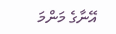އޭނާގެ މަންމަ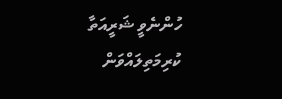ހުންނެވީ ޝަރީއަތާ ކުރިމަތިލައްވަން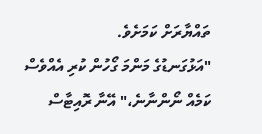ތައްޔާރަށް ކަމަށެވެ.
"އަޅުގަނޑުގެ މަންމަ ގޯހުން ކުރި އެއްވެސް ކަމެއް ނޯންނާނެ،" އޭނާ ރޮއިޓާސް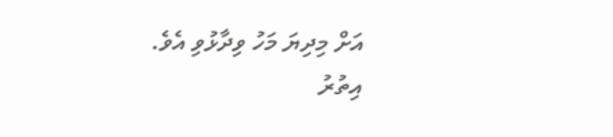އަށް މިދިޔަ މަހު ވިދާޅުވި އެވެ.
އިތުރު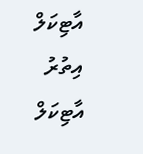އާޓިކަލް
އިތުރު އާޓިކަލް